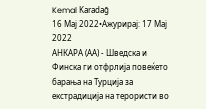Kemal Karadağ
16 Мај 2022•Ажурирај: 17 Мај 2022
АНКАРА (АА) - Шведска и Финска ги отфрлија повеќето барања на Турција за екстрадиција на терористи во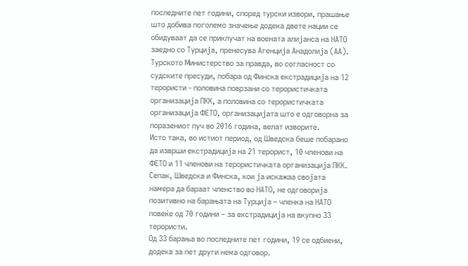последните пет години, според турски извори, прашање што добива поголемо значење додека двете нации се обидуваат да се приклучат на воената алијанса на НАТО заедно со Турција, пренесува Агенција Анадолија (АА).
Турското Министерство за правда, во согласност со судските пресуди, побара од Финска екстрадиција на 12 терористи - половина поврзани со терористичката организација ПКК, а половина со терористичката организација ФЕТО, организацијата што е одговорна за поразениот пуч во 2016 година, велат изворите.
Исто така, во истиот период, од Шведска беше побарано да изврши екстрадиција на 21 терорист, 10 членови на ФЕТО и 11 членови на терористичката организација ПКК.
Сепак, Шведска и Финска, кои ја искажаа својата намера да бараат членство во НАТО, не одговорија позитивно на барањата на Турција – членка на НАТО повеќе од 70 години – за екстрадиција на вкупно 33 терористи.
Од 33 барања во последните пет години, 19 се одбиени, додека за пет други нема одговор.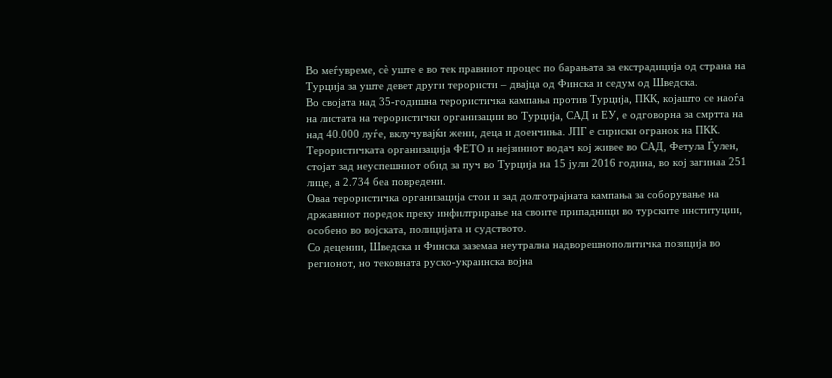Во меѓувреме, сè уште е во тек правниот процес по барањата за екстрадиција од страна на Турција за уште девет други терористи – двајца од Финска и седум од Шведска.
Во својата над 35-годишна терористичка кампања против Турција, ПКК, којашто се наоѓа на листата на терористички организации во Турција, САД и ЕУ, е одговорна за смртта на над 40.000 луѓе, вклучувајќи жени, деца и доенчиња. ЈПГ е сириски огранок на ПКК.
Терористичката организација ФЕТО и нејзиниот водач кој живее во САД, Фетула Ѓулен, стојат зад неуспешниот обид за пуч во Турција на 15 јули 2016 година, во кој загинаа 251 лице, а 2.734 беа повредени.
Оваа терористичка организација стои и зад долготрајната кампања за соборување на државниот поредок преку инфилтрирање на своите припадници во турските институции, особено во војската, полицијата и судството.
Со децении, Шведска и Финска заземаа неутрална надворешнополитичка позиција во регионот, но тековната руско-украинска војна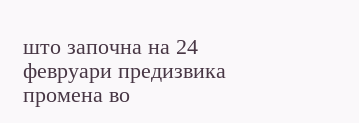што започна на 24 февруари предизвика промена во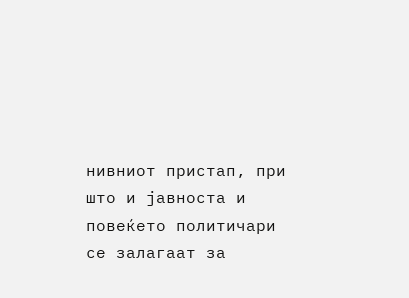нивниот пристап, при што и јавноста и повеќето политичари се залагаат за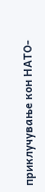приклучување кон НАТО-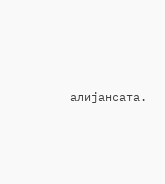алијансата.